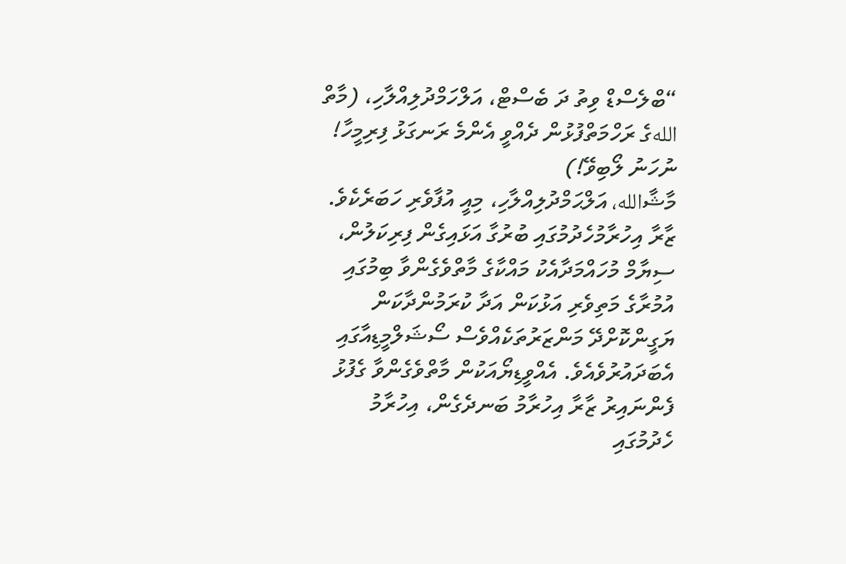“ބްލެސްޑް ވިތު ދަ ބެސްޓް، އަލްހަމްދުލިއްލާހި، (މާތް اللهގެ ރަހްމަތްފުޅުން ދެއްވީ އެންމެ ރަނގަޅު ފިރިމީހާ! ނުހަނު ލޯބިވޭ!)
މާޝާالله، އަލްޙަމްދުލިއްލާހި، މިއީ އުފާވެރި ހަބަރެކެވެ. ޒާރާ އިހުރާމުހެދުމުގައި ބުރުގާ އަޅައިގެން ފިރިކަލުން، ސިޔާމް މުހައްމަދާއެކު މައްކާގެ މާތްވެގެންވާ ބިމުގައި އުމުރާގެ މަތިވެރި އަޅުކަން އަދާ ކުރަމުންދާކަން ޔަގީންކޮށްދޭ މަންޒަރުތަކެއްވެސް ސޯޝަލްމީޑިއާގައި އެބަދައުރުވެއެވެ. އެއްވީޑިޔޯއަކުން މާތްވެގެންވާ ގެފުޅު ފެންނައިރު ޒާރާ އިހުރާމު ބަނދެގެން، އިހުރާމު ހެދުމުގައި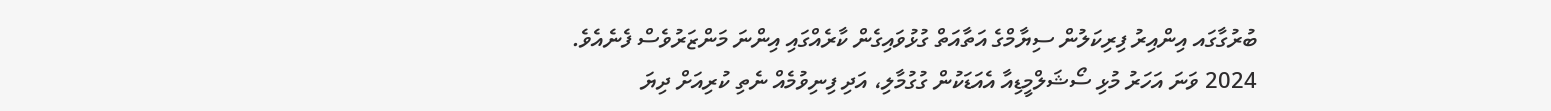ބުރުގާގައ އިންއިރު ފިރިކަލުން ސިޔާމްގެ އަތާއަތް ގުޅުވައިގެން ކާރެއްގައި އިންނަ މަންޒަރުވެސް ފެނެއެވެ.
2024 ވަނަ އަހަރު މުޅި ސޯޝަލްމީޑިއާ އެއަޑަކުން ގުގުމާލި، އަދި ފިނިވުމެއް ނެތި ކުރިއަށް ދިޔަ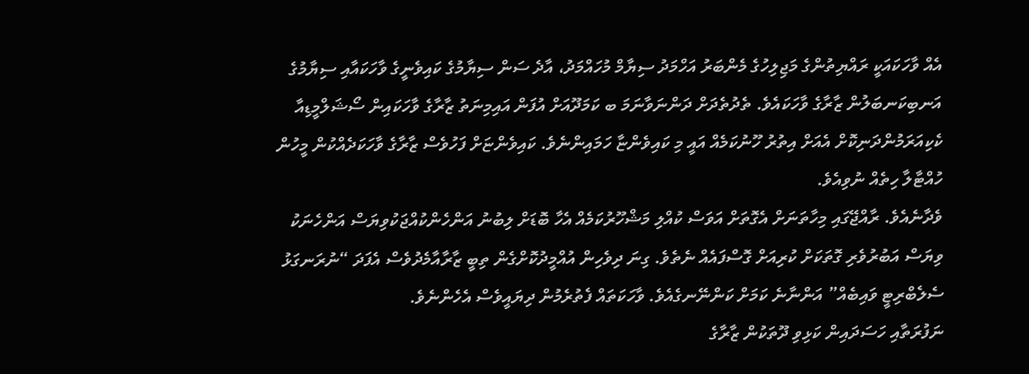އެއް ވާހަކައަކީ ރައްޔިތުންގެ މަޖިލިހުގެ މެންބަރު އަހްމަދު ސިޔާމް މުހައްމަދު، އާދެ ސަން ސިޔާމުގެ ކައިވެނީގެ ވާހަކައާއި ސިޔާމުގެ އަނބިކަނބަލުން ޒާރާގެ ވާހަކައެވެ. ތެދުތެދަށް ދަންނަވާނަމަ ބ ކަމަދޫއަށް އުފަން އައިމިނަތު ޒާރާގެ ވާހަކައިން ސޯޝަލްމީޑިއާ ކެކިއަރަމުންދަނިކޮށް އެއަށް އިތުރު ހޫނުކަމެއް އައީ މި ކައިވެންޏާ ހަމައިންނެވެ. ކައިވެންޏަށް ފަހުވެސް ޒާރާގެ ވާހަކަދެއްކުން މީހުން ހުއްޓާލާ ހިތެއް ނުވިއެވެ.
ވެދާނެއެވެ. ރާއްޖޭގައި މިހާތަނަށް އެގޮތަށް އަވަސް ކުއްލި މަޝްހޫރުކަމެއް އެހާ ބޮޑަށް ލިބުނު އަންހެންކުއްޖަކުވިޔަސް އަންހެނަކު ވިޔަސް އަބުރުވެރި ގޮތަކަށް ކުރިއަށް ގޮސްފައެއް ނެތެވެ. ގިނަ ދިވެހިން އުއްމީދުކޮށްގެން ތިބީ ޒާރާއާމެދުވެސް އެފަދަ “ނުރަނގަޅު ސެލެބްރިޓީ ވައިބެއް” އަންނާނެ ކަމަށް ކަންނޭނގެއެވެ. ވާހަކަތައް ފެތުރެމުން ދިޔައީވެސް އެހެންނެވެ.
ނަފުރަތާއި ހަސަދައިން ކަޅިވި ދޫތަކުން ޒާރާގެ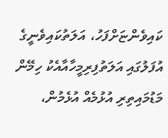ކައިވެންޏަށްފަހު، އަލަތުކައިވެނީގެ އުފަލުގައި އަލަތުފިރިމީހާއާއެކު ހިމޭން މަޑުމައިތިރި އުޅުމެއް އުޅެމުން،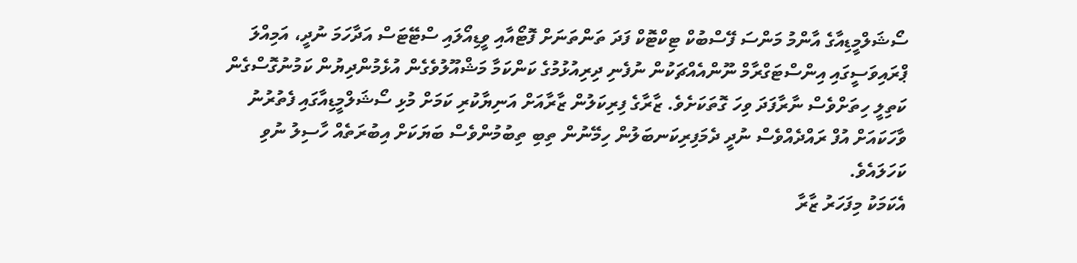ސޯޝަލްމީޑިއާގެ އާންމު މަންސަ ފޭސްބުކް ޓިކްޓޮކް ފަދަ ތަންތަނަށް ފޮޓޯއާއި ވީޑިއޯލައި ސްޓޭޓަސް އަދާހަމަ ނުދީ، އަމިއްލަ ޕްރައިވަސީގައި އިންސްޓަގްރާމް ނޫންއެއްޗަކުން ނުފެނި ދިރިއުޅުމުގެ ކަންކަމާ މަޝްއޫލުވެގެން އުޅެމުންދިޔުން ކަމުނުގޮސްގެން ކަތިލީ ހިތަށްވެސް ނާރާފަދަ ވިހަ ގޮތަކަށެވެ. ޒާރާގެ ފިރިކަލުން ޒާރާއަށް އަނިޔާކުރި ކަމަށް މުޅި ސޯޝަލްމީޑިއާގައި ފެތުރުނު ވާހަކައަށް އުފް ރައްދެއްވެސް ނުދީ ދެމަފިރިކަނބަލުން ހިމޭނުން ތިބި ތިބުމުންވެސް ބަޔަކަށް އިބުރަތެއް ހާސިލު ނުވި ކަހަލައެވެ.
އެކަމަކު މިފަހަރު ޒާރާ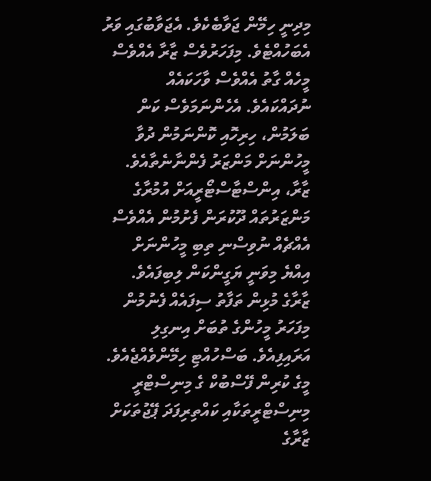މިދިނީ ހިމޭން ޖަވާބެކެވެ. އެޖަވާބުގައި ވަރު އެބަހުއްޓެވެ. މިފަހަރުވެސް ޒާރާ އެއްވެސް މީހެއް ގާތު އެއްވެސް ވާހަކައެއް ނުދައްކައެވެ. އެހެންނަމަވެސް ކަން ބަލަމުން، ހިރިހޮއި ކޮންނަމުން ދުވާ މީހުންނަށް މަންޒަރު ފެންނާނެތާއެވެ.
ޒާރާ، އިންސްޓާސްޓޯރީއަށް އުމުރާގެ މަންޒަރުތައް ދޫކުރަން ފެށުމުން އެއްވެސް އެއްޗެއް ނުވިސްނި ތިބި މީހުންނަށް އިއްޔެ މިވަނީ ޔަގީންކަން ލިބިފައެވެ. ޒާރާގެ މުޅިން ތަފާތު ސިފައެއް ފެނުމުން މިފަހަރު މީހުންގެ ތުބަށް އިނގިލި އަރައިފިއެވެ. ބަސްހުއްޓި ހިމޭންވެއްޖެއެވެ.
މީގެ ކުރިން ފޭސްބުކް ގެ މިނިސްޓްރީ މިނިސްޓްރީތަކާއި ކައްތިރިފަދަ ޕޭޖުތަކަށް ޒާރާގެ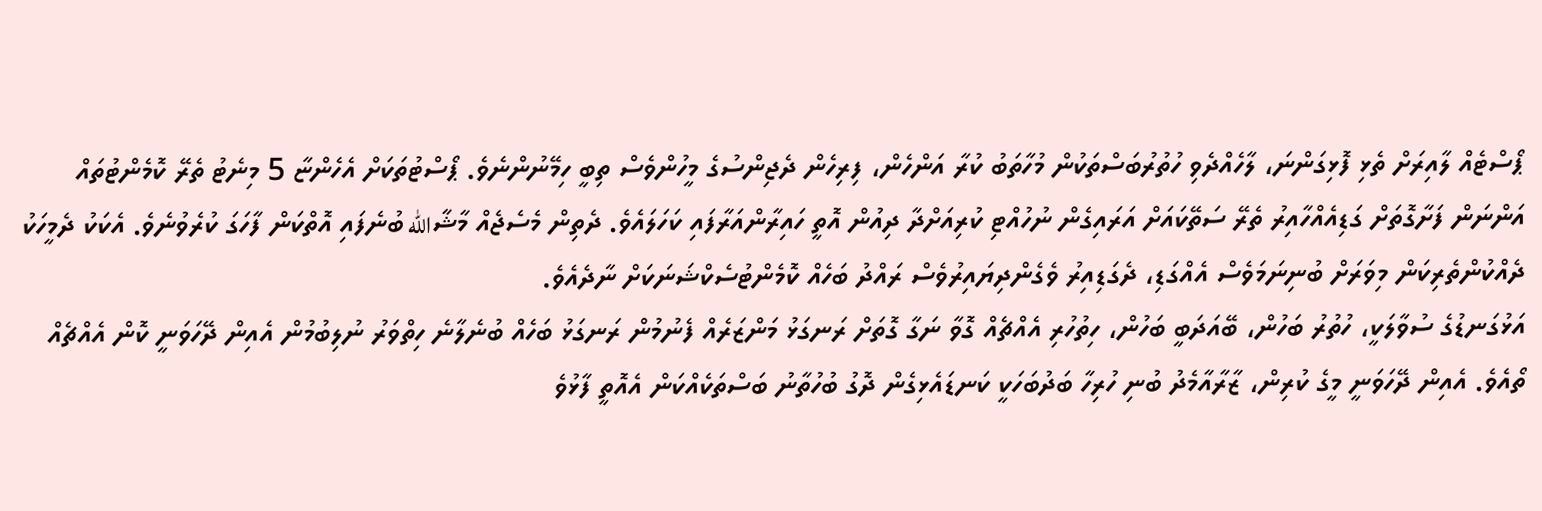ޕޯސްޓެއް ލާއިރަށް ތެޅި ފޮޅިގަންނަ، ލާހެއްދެވި ހުތުރުބަސްތަކުން މުހާތަބު ކުރާ އަންހެން، ފިރިހެން ދެޖިންސުގެ މީހުންވެސް ތިބީ ހިމޭނުންނެވެ. ޕޯސްޓުތަކަށް އެހެންޏާ 5 މިނެޓު ތެރޭ ކޮމެންޓުތައް އަންނަން ފަށާގޮތަށް ގަޑިއެއްހާއިރު ތެރޭ ސަތޭކައަށް އަރައިގެން ނުހުއްޓި ކުރިއަށްދާ ދިއުން އޮތީ ހައިރާންއަރާފައި ކަހަލައެވެ. ދެތިން މެސެޖެއް މާޝާالله ބުނެފައި އޮތްކަން ފާހަގަ ކުރެވުނެވެ. އެކަކު ދެމީހަކު ދެއްކުންތެރިކަން މިވަރަށް ބުނިނަމަވެސް އެއްގަޑި، ދެގަޑިއިރު ވެގެންދިޔައިރުވެސް ރައްދު ބަހެއް ކޮމެންޓުސެކްޝަނަކަށް ނާދެއެވެ.
އަޅުގަނޑުގެ ސުވާލަކީ، ހުތުރު ބަހުން، ބޭއަދަބީ ބަހުން، ހިތުހުރި އެއްޗެއް ގޮވާ ނަގާ ގޮތަށް ރަނގަޅު މަންޒަރެއް ފެނުމުން ރަނގަޅު ބަހެއް ބުނެލާނެ ހިތްވަރު ނުލިބުމުން އެއިން ދޭހަވަނީ ކޮން އެއްޗެއް ތޯއެވެ. އެއިން ދޭހަވަނީ މީގެ ކުރިން، ޒާރާއާމެދު ބުނި ހުރިހާ ބަދުބަހަކީ ކަނޑައެޅިގެން ދޮގު ބުހުތާނު ބަސްތަކެއްކަން އެއޮތީ ފާޅުވެ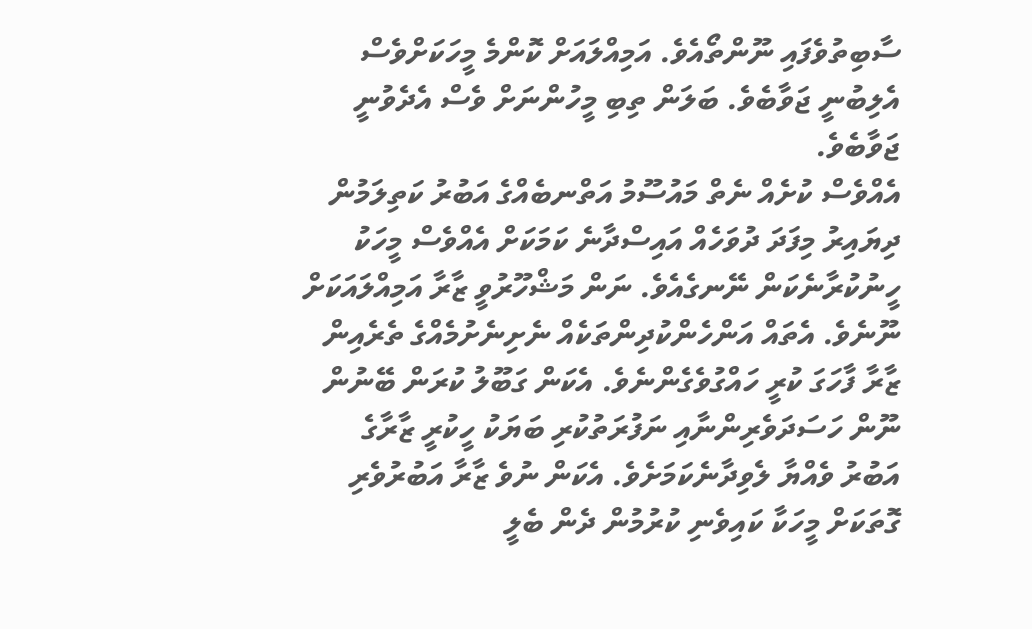ސާބިތުވެފައި ނޫންތޯއެވެ. އަމިއްލައަށް ކޮންމެ މީހަކަށްވެސް އެލިބުނީ ޖަވާބެވެ. ބަލަން ތިބި މީހުންނަށް ވެސް އެދެވުނީ ޖަވާބެވެ.
އެއްވެސް ކުށެއް ނެތް މައުސޫމު އަތްނބެއްގެ އަބުރު ކަތިލަމުން ދިޔައިރު މިފަދަ ދުވަހެއް އައިސްދާނެ ކަމަކަށް އެއްވެސް މީހަކު ހީނުކުރާނެކަން ނޭނގެއެވެ. ނަން މަޝްހޫރުވީ ޒާރާ އަމިއްލައަކަށް ނޫނެވެ. އެތައް އަންހެންކުދިންތަކެއް ނެށިނެށުމެއްގެ ތެރެއިން ޒާރާ ފާހަގަ ކުރީ ހައްގުވެގެންނެވެ. އެކަން ގަބޫލު ކުރަން ބޭނުން ނޫން ހަސަދަވެރިންނާއި ނަފުރަތުކުރި ބަޔަކު ހީކުރީ ޒާރާގެ އަބުރު ވެއްޔާ ލެވިދާނެކަމަށެވެ. އެކަން ނުވެ ޒާރާ އަބުރުވެރި ގޮތަކަށް މީހަކާ ކައިވެނި ކުރުމުން ދެން ބެލީ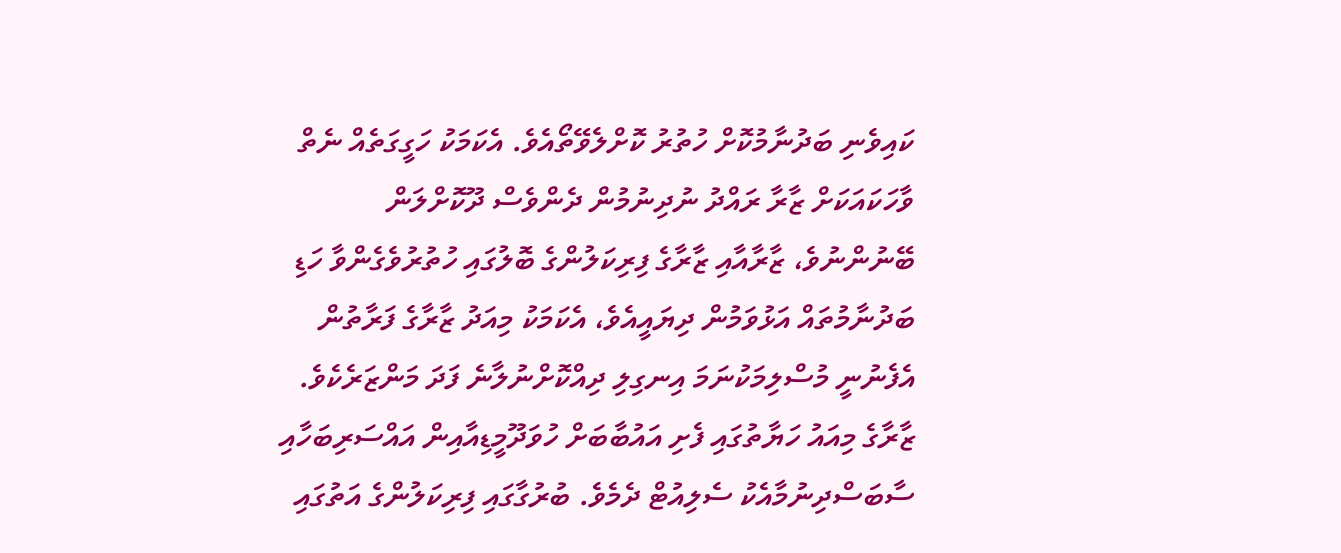ކައިވެނި ބަދުނާމުކޮށް ހުތުރު ކޮށްލެވޭތޯއެވެ. އެކަމަކު ހަގީގަތެއް ނެތް ވާހަކައަކަށް ޒާރާ ރައްދު ނުދިނުމުން ދެންވެސް ދޫކޮށްލަން ބޭނުންނުވެ، ޒާރާއާއި ޒާރާގެ ފިރިކަލުންގެ ބޮލުގައި ހުތުރުވެގެންވާ ހަޑި ބަދުނާމުތައް އަޅުވަމުން ދިޔައީއެވެ، އެކަމަކު މިއަދު ޒާރާގެ ފަރާތުން އެފެނުނީ މުސްލިމަކުނަމަ އިނގިލި ދިއްކޮށްނުލާނެ ފަދަ މަންޒަރެކެވެ.
ޒާރާގެ މިއައު ހަޔާތުގައި ފެށި އައުބާބަށް ހުވަދޫމީޑިއާއިން އައްސަރިބަހާއި ސާބަސްދިނުމާއެކު ސެލިއުޓް ދެމެވެ. ބުރުގާގައި ފިރިކަލުންގެ އަތުގައި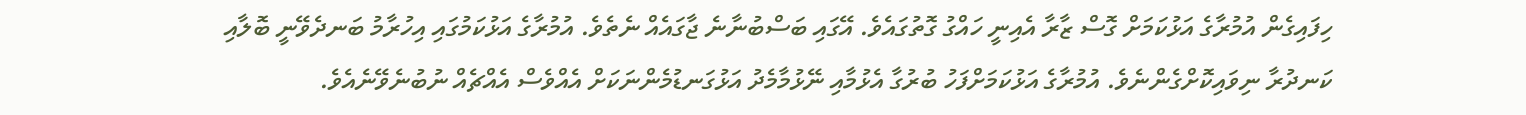ހިފައިގެން އުމުރާގެ އަޅުކަމަށް ގޮސް ޒާރާ އެއިނީ ހައްގު ގޮތުގައެވެ. އޭގައި ބަސްބުނާނެ ޖާގައެއް ނެތެވެ. އުމުރާގެ އަޅުކަމުގައި އިހުރާމު ބަނދެވޭނީ ބޮލާއި ކަނދުރާ ނިވައިކޮށްގެންނެވެ. އުމުރާގެ އަޅުކަމަށްފަހު ބުރުގާ އެޅުމާއި ނޭޅުމާމެދު އަޅުގަނޑުމެންނަކަށް އެއްވެސް އެއްޗެއް ނުބުނެވޭނެއެވެ.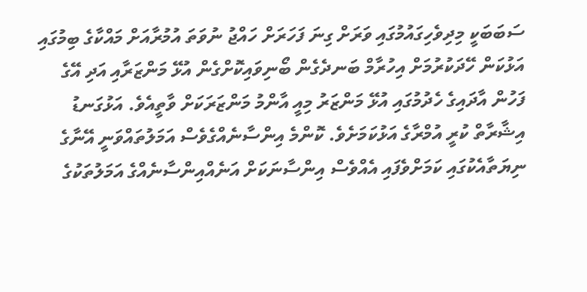ސަބަބަކީ މިދިވެހިގައުމުގައި ވަރަށް ގިނަ ފަހަރަށް ހައްޖު ނުވަތަ އުމުރާއަށް މައްކާގެ ބިމުގައި އަޅުކަން ހޭދަކުރުމަށް އިހުރާމް ބަނދެގެން ބޯނިވައިކޮށްގެން އުޅޭ މަންޒަރާއި އަދި އޭގެ ފަހުން އާދައިގެ ހެދުމުގައި އުޅޭ މަންޒަރު މިއީ އާންމު މަންޒަރަކަށް ވާތީއެވެ. އަޅުގަނޑު އިޝާރާތް ކުރީ އުމްރާގެ އަޅުކަމަށެވެ. ކޮންމެ އިންސާނެއްގެވެސް އަމަލުތައްވަނީ އޭނާގެ ނިޔަތާއެކުގައި ކަމަށްވެފައި އެއްވެސް އިންސާނަކަށް އަނެއްއިންސާނެއްގެ އަމަލުތަކުގެ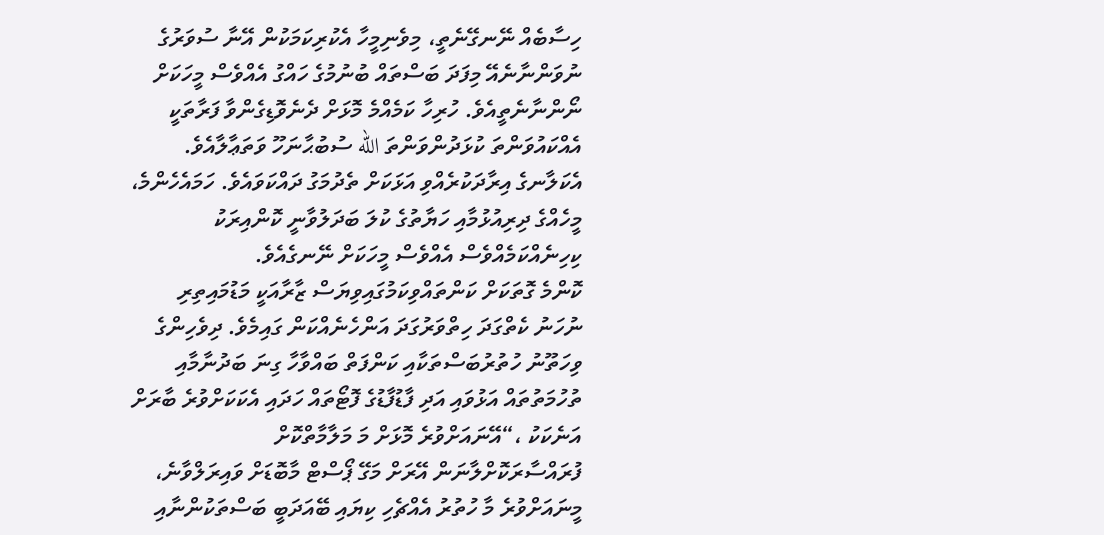ހިސާބެއް ނޭނގޭނެތީ، މިވެނިމީހާ އެކުރިކަމަކުން އޭނާ ސުވަރުގެ ނުވަންނާނެއޭ މިފަދަ ބަސްތައް ބުނުމުގެ ހައްގު އެއްވެސް މީހަކަށް ނޯންނާނެތީއެވެ. ހުރިހާ ކަމެއްމެ މޮޅަށް ދެނެވޮޑިގެންވާ ފަރާތަކީ އެއްކައުވަންތަ ކުޅަދުންވަންތަ الله ސުބުޙާނަހޫ ވަތަޢާލާއެވެ. އެކަލާނގެ އިރާދަކުރެއްވި އަޅަކަށް ތެދުމަގު ދައްކަވައެވެ. ހަމައެހެންމެ، މީހެއްގެ ދިރިއުޅުމާއި ހަޔާތުގެ ކުލަ ބަދަލުވާނީ ކޮންއިރަކު ކިހިނެއްކަމެއްވެސް އެއްވެސް މީހަކަށް ނޭނގެއެވެ.
ކޮންމެ ގޮތަކަށް ކަންތައްވިކަމުގައިވިޔަސް ޒާރާއަކީ މަޑުމައިތިރި ނުހަނު ކެތްގަދަ ހިތްވަރުގަދަ އަންހެނެއްކަން ގައިމެވެ. ދިވެހިންގެ ވިހަތޫނު ހުތުރުބަސްތަކާއި ކަންފަތް ބައްވާހާ ގިނަ ބަދުނާމާއި ތުހުމަތުތައް އަޅުވައި އަދި ފާޑުފާޑުގެ ފޮޓޯތައް ހަދައި އެކަކަށްވުރެ ބާރަށް އަނެކަކު ،“އޭނައަށްވުރެ މޮޅަށް މަ މަލާމާތްކޮށް ފުރައްސާރަކޮށްލާނަން އޭރަށް މަގޭ ޕޯސްޓް މާބޮޑަށް ވައިރަލްވާނެ، މީނައަށްވުރެ މާ ހުތުރު އެއްޗެހި ކިޔައި ބޭއަދަބީ ބަސްތަކުންނާއި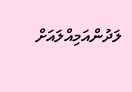ލަދުންއަމިއްލައަށް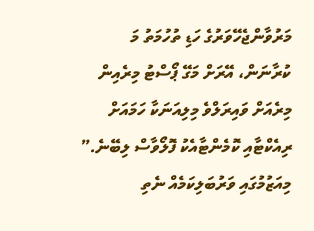މަރުވާންޖެހޭވަރުގެ ހަޑި ތުހުމަތު މަ ކުރާނަން، އޭރަށް މަގޭ ޕޯސްޓު މިރެއިން މިރެއަށް ވައިރަލްވެ މިލިއަނަކާ ހަމައަށް ރިއެކްޓާއި ކޮމެންޓާއެކު ފޮލޯވާސް ލިބޭނެ.” މިއަޒުމުގައި ވަރުބަލިކަމެއް ނެތި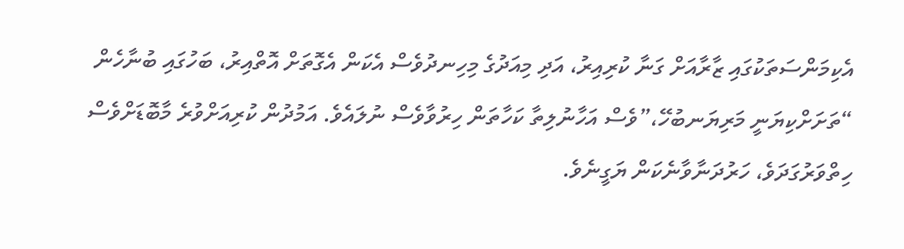އެކިމަންސަތަކުގައި ޒާރާއަށް ގަނާ ކުރިއިރު، އަދި މިއަދުގެ މިހިނދުވެސް އެކަން އެގޮތަށް އޮތްއިރު، ބަހުގައި ބުނާހެން “ތަށަށްކިޔަނީ މަރިޔަނބުހޭ،”ވެސް އަހާނުލިތާ ކަހާތަން ހިރުވާވެސް ނުލައެވެ. އަމުދުން ކުރިއަށްވުރެ މާބޮޑަށްވެސް ހިތްވަރުގަދަވެ، ހަރުދަނާވާނެކަން ޔަގީނެވެ.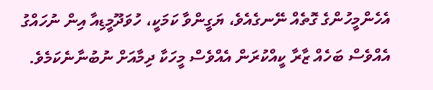އެހެންމީހުންގެ ގޮތެއް ނޭނގެއެވެ، ޔަގީންވާ ކަމަކީ، ހުވަދޫމީޑިއާ އިން ނުހައްގު އެއްވެސް ބަހެއް ޒާރާ ކީއްކުރަން އެއްވެސް މީހަކާ ދިމާއަށް ނުބުނާނެކަމެވެ.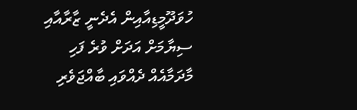ހުވަދޫމީޑިއާއިން އެދެނީ ޒާރާއާއި ސިޔާމަށް އަދަށް ވުރެ ފަހި މާދަމާއެއް ދެއްވައި ބާއްޖަވެރި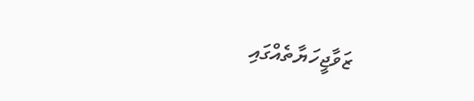ޒަވާޖީހަޔާތެއްގައި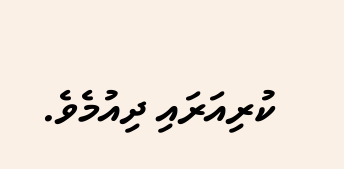ކުރިއަރައި ދިއުމެވެ.